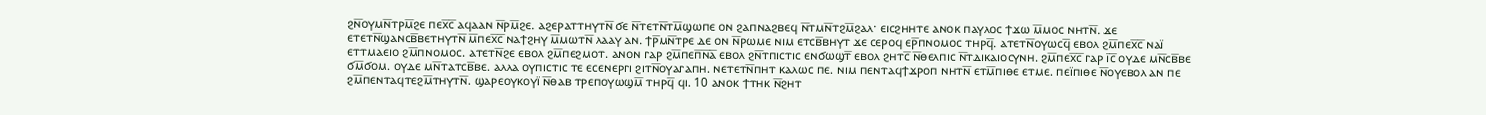ϩⲛ̅ⲟⲩⲙⲛ̅ⲧⲣⲙ̅ϩⲉ ⲡⲉⲭ̅ⲥ̅ ⲁϥⲁⲁⲛ ⲛ̅ⲣⲙ̅ϩⲉ. ⲁϩⲉⲣⲁⲧⲧⲏⲩⲧⲛ̅ ϭⲉ ⲛ̅ⲧⲉⲧⲛ̅ⲧⲙ̅ϣⲱⲡⲉ ⲟⲛ ϩⲁⲡⲛⲁϩⲃⲉϥ ⲛ̅ⲧⲙⲛ̅ⲧϩⲙ̅ϩⲁⲗ· ⲉⲓⲥϩⲏⲏⲧⲉ ⲁⲛⲟⲕ ⲡⲁⲩⲗⲟⲥ ϯϫⲱ ⲙ̅ⲙⲟⲥ ⲛⲏⲧⲛ̅. ϫⲉ ⲉⲧⲉⲧⲛ̅ϣⲁⲛⲥⲃ̅ⲃⲉⲧⲏⲩⲧⲛ̅ ⲙ̅ⲡⲉⲭ̅ⲥ̅ ⲛⲁϯϩⲏⲩ ⲙ̅ⲙⲱⲧⲛ̅ ⲗⲁⲁⲩ ⲁⲛ. ϯⲣ̅ⲙⲛ̅ⲧⲣⲉ ⲇⲉ ⲟⲛ ⲛ̅ⲣⲱⲙⲉ ⲛⲓⲙ ⲉⲧⲥⲃ̅ⲃⲏⲩⲧ ϫⲉ ⲥⲉⲣⲟϥ ⲉⲣ̅ⲡⲛⲟⲙⲟⲥ ⲧⲏⲣϥ̅. ⲁⲧⲉⲧⲛ̅ⲟⲩⲱⲥϥ̅ ⲉⲃⲟⲗ ϩⲙ̅ⲡⲉⲭ̅ⲥ̅ ⲛⲁⲓ̈ ⲉⲧⲧⲙⲁⲉⲓⲟ ϩⲙ̅ⲡⲛⲟⲙⲟⲥ. ⲁⲧⲉⲧⲛ̅ϩⲉ ⲉⲃⲟⲗ ϩⲙ̅ⲡⲉϩⲙⲟⲧ. ⲁⲛⲟⲛ ⲅⲁⲣ ϩⲙ̅ⲡⲉⲡ̅ⲛ̅ⲁ̅ ⲉⲃⲟⲗ ϩⲛ̅ⲧⲡⲓⲥⲧⲓⲥ ⲉⲛϭⲱϣⲧ̅ ⲉⲃⲟⲗ ϩⲏⲧⲥ̅ ⲛ̅ⲑⲉⲗⲡⲓⲥ ⲛ̅ⲧⲇⲓⲕⲁⲓⲟⲥⲩⲛⲏ. ϩⲙ̅ⲡⲉⲭ̅ⲥ̅ ⲅⲁⲣ ⲓ̅ⲥ̅ ⲟⲩⲇⲉ ⲙⲛ̅ⲥⲃ̅ⲃⲉ ϭⲙ̅ϭⲟⲙ. ⲟⲩⲇⲉ ⲙⲛ̅ⲧⲁⲧⲥⲃ̅ⲃⲉ. ⲁⲗⲗⲁ ⲟⲩⲡⲓⲥⲧⲓⲥ ⲧⲉ ⲉⲥⲉⲛⲉⲣⲅⲓ ϩⲓⲧⲛ̅ⲟⲩⲁⲅⲁⲡⲏ. ⲛⲉⲧⲉⲧⲛ̅ⲡⲏⲧ ⲕⲁⲗⲱⲥ ⲡⲉ. ⲛⲓⲙ ⲡⲉⲛⲧⲁϥϯϫⲣⲟⲡ ⲛⲏⲧⲛ̅ ⲉⲧⲙ̅ⲡⲓⲑⲉ ⲉⲧⲙⲉ. ⲡⲉⲓ̈ⲡⲓⲑⲉ ⲛ̅ⲟⲩⲉⲃⲟⲗ ⲁⲛ ⲡⲉ ϩⲙ̅ⲡⲉⲛⲧⲁϥⲧⲉϩⲙ̅ⲧⲏⲩⲧⲛ̅. ϣⲁⲣⲉⲟⲩⲕⲟⲩⲓ̈ ⲛ̅ⲑⲁⲃ ⲧⲣⲉⲡⲟⲩⲱϣⲙ̅ ⲧⲏⲣϥ̅ ϥⲓ. 10 ⲁⲛⲟⲕ ϯⲧⲏⲕ ⲛ̅ϩⲏⲧ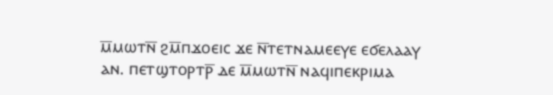ⲙ̅ⲙⲱⲧⲛ̅ ϩⲙ̅ⲡϫⲟⲉⲓⲥ ϫⲉ ⲛ̅ⲧⲉⲧⲛⲁⲙⲉⲉⲩⲉ ⲉϭⲉⲗⲁⲁⲩ ⲁⲛ. ⲡⲉⲧϣⲧⲟⲣⲧⲣ̅ ⲇⲉ ⲙ̅ⲙⲱⲧⲛ̅ ⲛⲁϥⲓⲡⲉⲕⲣⲓⲙⲁ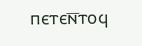ⲡⲉⲧⲉⲛ̅ⲧⲟϥ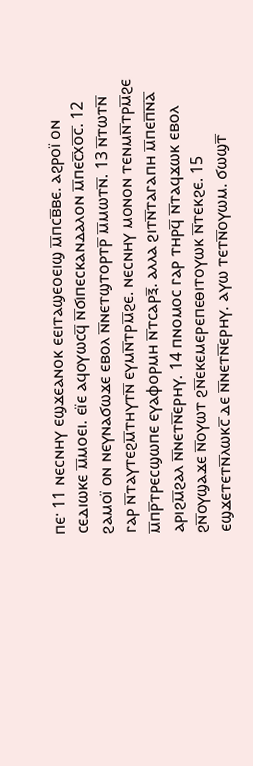ⲡⲉ· 11 ⲛⲉⲥⲛⲏⲩ ⲉϣϫⲉⲁⲛⲟⲕ ⲉⲉⲓⲧⲁϣⲉⲟⲉⲓϣ ⲙ̅ⲡⲥⲃ̅ⲃⲉ. ⲁϩⲣⲟⲓ̈ ⲟⲛ ⲥⲉⲇⲓⲱⲕⲉ ⲙ̅ⲙⲟⲉⲓ. ⲉⲓ̈ⲉ ⲁϥⲟⲩⲱⲥϥ̅ ⲛ̅ϭⲓⲡⲉⲥⲕⲁⲛⲇⲁⲗⲟⲛ ⲙ̅ⲡⲉⲥ̅xⲟ̅ⲥ̅. 12 ϩⲁⲙⲟⲓ̈ ⲟⲛ ⲛⲉⲩⲛⲁϭⲱϫⲉ ⲉⲃⲟⲗ ⲛ̅ⲛⲉⲧϣⲧⲟⲣⲧⲣ̅ ⲙ̅ⲙⲱⲧⲛ̅. 13 ⲛ̅ⲧⲱⲧⲛ̅ ⲅⲁⲣ ⲛ̅ⲧⲁⲩⲧⲉϩⲙ̅ⲧⲏⲩⲧⲛ̅ ⲉⲩⲙⲛ̅ⲧⲣⲙ̅ϩⲉ. ⲛⲉⲥⲛⲏⲩ ⲙⲟⲛⲟⲛ ⲧⲉⲛⲙⲛ̅ⲧⲣⲙ̅ϩⲉ ⲙ̅ⲡⲣ̅ⲧⲣⲉⲥϣⲱⲡⲉ ⲉⲩⲁⲫⲟⲣⲙⲏ ⲛ̅ⲧⲥⲁⲣⲝ̅. ⲁⲗⲗⲁ ϩⲓⲧⲛ̅ⲧⲁⲅⲁⲡⲏ ⲙ̅ⲡⲉⲡ̅ⲛ̅ⲁ̅ ⲁⲣⲓϩⲙ̅ϩⲁⲗ ⲛ̅ⲛⲉⲧⲛ̅ⲉⲣⲏⲩ. 14 ⲡⲛⲟⲙⲟⲥ ⲅⲁⲣ ⲧⲏⲣϥ̅ ⲛ̅ⲧⲁϥϫⲱⲕ ⲉⲃⲟⲗ ϩⲛ̅ⲟⲩϣⲁϫⲉ ⲛ̅ⲟⲩⲱⲧ ϩⲛ̅ⲉⲕⲉⲙⲉⲣⲉⲡⲉⲑⲓⲧⲟⲩⲱⲕ ⲛ̅ⲧⲉⲕϩⲉ. 15 ⲉϣϫⲉⲧⲉⲧⲛ̅ⲗⲱⲕⲥ̅ ⲇⲉ ⲛ̅ⲛⲉⲧⲛ̅ⲉⲣⲏⲩ. ⲁⲩⲱ ⲧⲉⲧⲛ̅ⲟⲩⲱⲙ. ϭⲱϣⲧ̅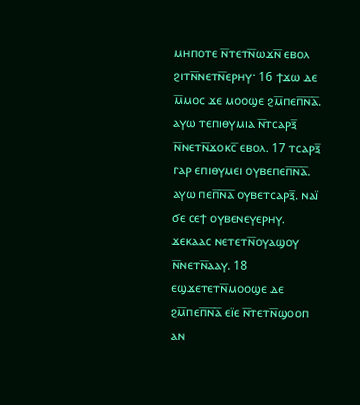ⲙⲏⲡⲟⲧⲉ ⲛ̅ⲧⲉⲧⲛ̅ⲱϫⲛ̅ ⲉⲃⲟⲗ ϩⲓⲧⲛ̅ⲛⲉⲧⲛ̅ⲉⲣⲏⲩ· 16 ϯϫⲱ ⲇⲉ ⲙ̅ⲙⲟⲥ ϫⲉ ⲙⲟⲟϣⲉ ϩⲙ̅ⲡⲉⲡ̅ⲛ̅ⲁ̅. ⲁⲩⲱ ⲧⲉⲡⲓⲑⲩⲙⲓⲁ ⲛ̅ⲧⲥⲁⲣⲝ̅ ⲛ̅ⲛⲉⲧⲛ̅ϫⲟⲕⲥ̅ ⲉⲃⲟⲗ. 17 ⲧⲥⲁⲣⲝ̅ ⲅⲁⲣ ⲉⲡⲓⲑⲩⲙⲉⲓ ⲟⲩⲃⲉⲡⲉⲡ̅ⲛ̅ⲁ̅. ⲁⲩⲱ ⲡⲉⲡ̅ⲛ̅ⲁ̅ ⲟⲩⲃⲉⲧⲥⲁⲣⲝ̅. ⲛⲁⲓ̈ ϭⲉ ⲥⲉϯ ⲟⲩⲃⲉⲛⲉⲩⲉⲣⲏⲩ. ϫⲉⲕⲁⲁⲥ ⲛⲉⲧⲉⲧⲛ̅ⲟⲩⲁϣⲟⲩ ⲛ̅ⲛⲉⲧⲛ̅ⲁⲁⲩ. 18 ⲉϣϫⲉⲧⲉⲧⲛ̅ⲙⲟⲟϣⲉ ⲇⲉ ϩⲙ̅ⲡⲉⲡ̅ⲛ̅ⲁ̅ ⲉⲓ̈ⲉ ⲛ̅ⲧⲉⲧⲛ̅ϣⲟⲟⲡ ⲁⲛ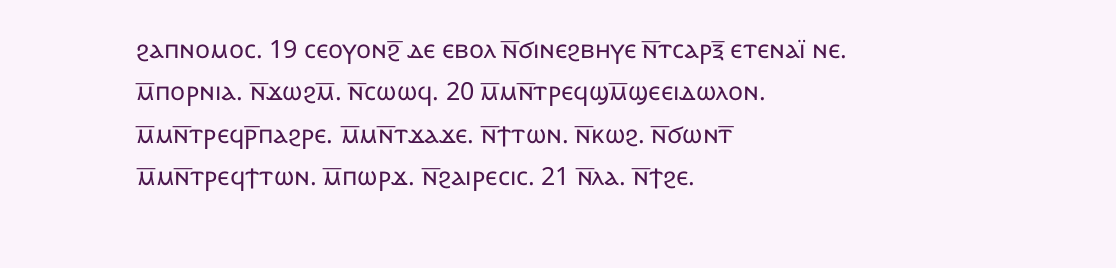ϩⲁⲡⲛⲟⲙⲟⲥ. 19 ⲥⲉⲟⲩⲟⲛϩ̅ ⲇⲉ ⲉⲃⲟⲗ ⲛ̅ϭⲓⲛⲉϩⲃⲏⲩⲉ ⲛ̅ⲧⲥⲁⲣⲝ̅ ⲉⲧⲉⲛⲁⲓ̈ ⲛⲉ. ⲙ̅ⲡⲟⲣⲛⲓⲁ. ⲛ̅ϫⲱϩⲙ̅. ⲛ̅ⲥⲱⲱϥ. 20 ⲙ̅ⲙⲛ̅ⲧⲣⲉϥϣⲙ̅ϣⲉⲉⲓⲇⲱⲗⲟⲛ. ⲙ̅ⲙⲛ̅ⲧⲣⲉϥⲣ̅ⲡⲁϩⲣⲉ. ⲙ̅ⲙⲛ̅ⲧϫⲁϫⲉ. ⲛ̅ϯⲧⲱⲛ. ⲛ̅ⲕⲱϩ. ⲛ̅ϭⲱⲛⲧ̅ ⲙ̅ⲙⲛ̅ⲧⲣⲉϥϯⲧⲱⲛ. ⲙ̅ⲡⲱⲣϫ. ⲛ̅ϩⲁⲓⲣⲉⲥⲓⲥ. 21 ⲛ̅ⲗⲁ. ⲛ̅ϯϩⲉ.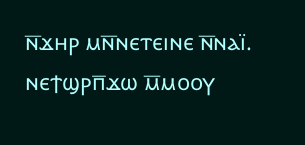ⲛ̅ϫⲏⲣ ⲙⲛ̅ⲛⲉⲧⲉⲓⲛⲉ ⲛ̅ⲛⲁⲓ̈. ⲛⲉϯϣⲣⲡ̅ϫⲱ ⲙ̅ⲙⲟⲟⲩ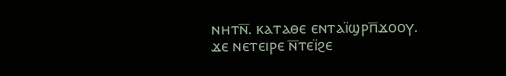ⲛⲏⲧⲛ̅. ⲕⲁⲧⲁⲑⲉ ⲉⲛⲧⲁⲓ̈ϣⲣⲡ̅ϫⲟⲟⲩ. ϫⲉ ⲛⲉⲧⲉⲓⲣⲉ ⲛ̅ⲧⲉⲓ̈ϩⲉ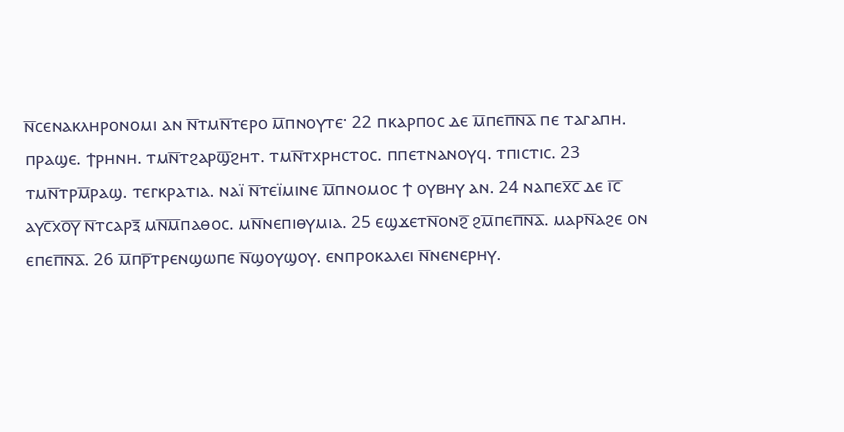ⲛ̅ⲥⲉⲛⲁⲕⲗⲏⲣⲟⲛⲟⲙⲓ ⲁⲛ ⲛ̅ⲧⲙⲛ̅ⲧⲉⲣⲟ ⲙ̅ⲡⲛⲟⲩⲧⲉ· 22 ⲡⲕⲁⲣⲡⲟⲥ ⲇⲉ ⲙ̅ⲡⲉⲡ̅ⲛ̅ⲁ̅ ⲡⲉ ⲧⲁⲅⲁⲡⲏ. ⲡⲣⲁϣⲉ. ϯⲣⲏⲛⲏ. ⲧⲙⲛ̅ⲧϩⲁⲣϣ̅ϩⲏⲧ. ⲧⲙⲛ̅ⲧⲭⲣⲏⲥⲧⲟⲥ. ⲡⲡⲉⲧⲛⲁⲛⲟⲩϥ. ⲧⲡⲓⲥⲧⲓⲥ. 23 ⲧⲙⲛ̅ⲧⲣⲙ̅ⲣⲁϣ. ⲧⲉⲅⲕⲣⲁⲧⲓⲁ. ⲛⲁⲓ̈ ⲛ̅ⲧⲉⲓ̈ⲙⲓⲛⲉ ⲙ̅ⲡⲛⲟⲙⲟⲥ ϯ ⲟⲩⲃⲏⲩ ⲁⲛ. 24 ⲛⲁⲡⲉⲭ̅ⲥ̅ ⲇⲉ ⲓ̅ⲥ̅ ⲁⲩⲥ̅xⲟ̅ⲩ̅ ⲛ̅ⲧⲥⲁⲣⲝ̅ ⲙⲛ̅ⲙ̅ⲡⲁⲑⲟⲥ. ⲙⲛ̅ⲛⲉⲡⲓⲑⲩⲙⲓⲁ. 25 ⲉϣϫⲉⲧⲛ̅ⲟⲛϩ̅ ϩⲙ̅ⲡⲉⲡ̅ⲛ̅ⲁ̅. ⲙⲁⲣⲛ̅ⲁϩⲉ ⲟⲛ ⲉⲡⲉⲡ̅ⲛ̅ⲁ̅. 26 ⲙ̅ⲡⲣ̅ⲧⲣⲉⲛϣⲱⲡⲉ ⲛ̅ϣⲟⲩϣⲟⲩ. ⲉⲛⲡⲣⲟⲕⲁⲗⲉⲓ ⲛ̅ⲛⲉⲛⲉⲣⲏⲩ.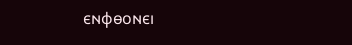ⲉⲛⲫⲑⲟⲛⲉⲓ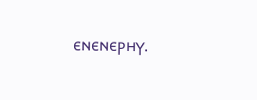ⲉⲛⲉⲛⲉⲣⲏⲩ.